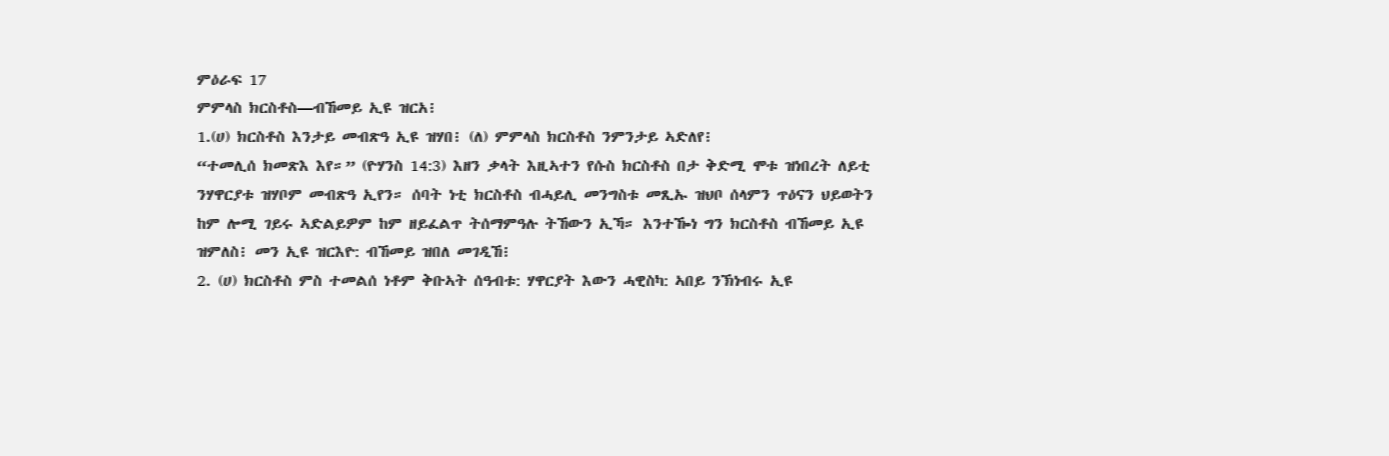ምዕራፍ 17
ምምላስ ክርስቶስ—ብኸመይ ኢዩ ዝርአ፧
1.(ሀ) ክርስቶስ እንታይ መብጽዓ ኢዩ ዝሃበ፧ (ለ) ምምላስ ክርስቶስ ንምንታይ ኣድለየ፧
“ተመሊሰ ክመጽእ እየ።” (ዮሃንስ 14:3) እዘን ቃላት እዚኣተን የሱስ ክርስቶስ በታ ቅድሚ ሞቱ ዝነበረት ለይቲ ንሃዋርያቱ ዝሃቦም መብጽዓ ኢየን። ሰባት ነቲ ክርስቶስ ብሓይሊ መንግስቱ መጺኡ ዝህቦ ሰላምን ጥዕናን ህይወትን ከም ሎሚ ገይሩ ኣድልይዎም ከም ዘይፈልጥ ትሰማምዓሉ ትኸውን ኢኻ። እንተዀነ ግን ክርስቶስ ብኸመይ ኢዩ ዝምለስ፧ መን ኢዩ ዝርእዮ: ብኸመይ ዝበለ መገዲኸ፧
2. (ሀ) ክርስቶስ ምስ ተመልሰ ነቶም ቅቡኣት ሰዓብቱ: ሃዋርያት እውን ሓዊስካ: ኣበይ ንኽነብሩ ኢዩ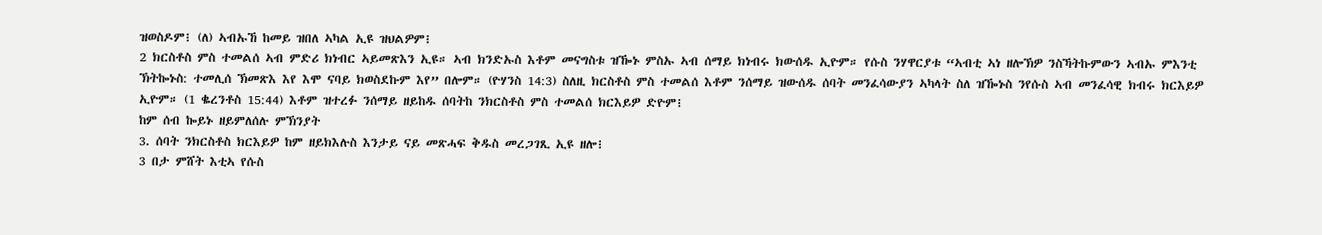ዝወስዶም፧ (ለ) ኣብኡኸ ከመይ ዝበለ ኣካል ኢዩ ዝህልዎም፧
2 ክርስቶስ ምስ ተመልሰ ኣብ ምድሪ ክነብር ኣይመጽእን ኢዩ። ኣብ ክንድኡስ እቶም መናግስቱ ዝዀኑ ምስኡ ኣብ ሰማይ ክነብሩ ክውሰዱ ኢዮም። የሱስ ንሃዋርያቱ “ኣብቲ ኣነ ዘሎኽዎ ንስኻትኩምውን ኣብኡ ምእንቲ ኽትኰኑስ: ተመሊሰ ኽመጽእ እየ እሞ ናባይ ክወስደኩም እየ” በሎም። (ዮሃንስ 14:3) ስለዚ ክርስቶስ ምስ ተመልሰ እቶም ንሰማይ ዝውሰዱ ሰባት መንፈሳውያን ኣካላት ስለ ዝዀኑስ ንየሱስ ኣብ መንፈሳዊ ክብሩ ክርእይዎ ኢዮም። (1 ቈረንቶስ 15:44) እቶም ዝተረፉ ንሰማይ ዘይከዱ ሰባትከ ንክርስቶስ ምስ ተመልሰ ክርእይዎ ድዮም፧
ከም ሰብ ኰይኑ ዘይምለሰሉ ምኽንያት
3. ሰባት ንክርስቶስ ክርእይዎ ከም ዘይክእሉስ እንታይ ናይ መጽሓፍ ቅዱስ መረጋገጺ ኢዩ ዘሎ፧
3 በታ ምሸት እቲኣ የሱስ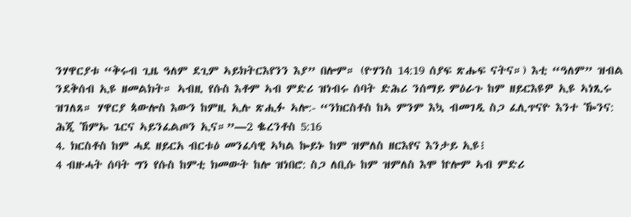ንሃዋርያቱ “ቅሩብ ጊዜ ዓለም ደጊም ኣይክትርእየንን እያ” በሎም። (ዮሃንስ 14:19 ሰያፍ ጽሑፍ ናትና።) እቲ “ዓለም” ዝብል ንደቅሰብ ኢዩ ዘመልክት። ኣብዚ የሱስ እቶም ኣብ ምድሪ ዝነብሩ ሰባት ድሕሪ ንሰማይ ምዕራጉ ከም ዘይርእዩዎ ኢዩ ኣነጺሩ ዝገለጸ። ሃዋርያ ጳውሎስ እውን ከምዚ ኢሉ ጽሒፉ ኣሎ:- “ንክርስቶስ ከኣ ምንም እኳ ብመገዲ ስጋ ፈሊጥናዮ እንተ ዀንና: ሕጂ ኸምኡ ጌርና ኣይንፈልጦን ኢና።”—2 ቈረንቶስ 5:16
4. ክርስቶስ ከም ሓደ ዘይርአ ብርቱዕ መንፈሳዊ ኣካል ኰይኑ ከም ዝምለስ ዘርእየና እንታይ ኢዩ፧
4 ብዙሓት ሰባት ግን የሱስ ከምቲ ክመውት ከሎ ዝነበሮ: ስጋ ለቢሱ ከም ዝምለስ እሞ ኵሎም ኣብ ምድሪ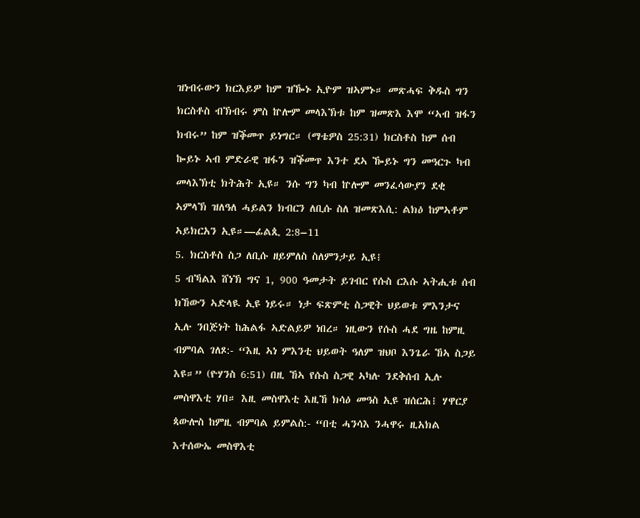ዝነብሩውን ክርእይዎ ከም ዝዀኑ ኢዮም ዝኣምኑ። መጽሓፍ ቅዱስ ግን ክርስቶስ ብኽብሩ ምስ ኵሎም መላእኽቱ ከም ዝመጽእ እሞ “ኣብ ዝፋን ክብሩ” ከም ዝቕመጥ ይነግር። (ማቴዎስ 25:31) ክርስቶስ ከም ሰብ ኰይኑ ኣብ ምድራዊ ዝፋን ዝቕመጥ እንተ ደኣ ዀይኑ ግን መዓርጉ ካብ መላእኽቲ ክትሕት ኢዩ። ንሱ ግን ካብ ኵሎም መንፈሳውያን ደቂ ኣምላኽ ዝለዓለ ሓይልን ክብርን ለቢሱ ስለ ዝመጽእሲ: ልክዕ ከምኣቶም ኣይክርአን ኢዩ።—ፊልጲ 2:8–11
5. ክርስቶስ ስጋ ለቢሱ ዘይምለስ ስለምንታይ ኢዩ፧
5 ብኻልእ ሸነኽ ግና 1, 900 ዓመታት ይገብር የሱስ ርእሱ ኣትሒቱ ሰብ ክኸውን ኣድላዪ ኢዩ ነይሩ። ነታ ፍጽምቲ ስጋዊት ህይወቱ ምእንታና ኢሉ ንበጅነት ከሕልፋ ኣድልይዎ ነበረ። ነዚውን የሱስ ሓደ ግዜ ከምዚ ብምባል ገለጾ:- “እዚ ኣነ ምእንቲ ህይወት ዓለም ዝህቦ እንጌራ ኸኣ ስጋይ እዩ።” (ዮሃንስ 6:51) በዚ ኸኣ የሱስ ስጋዊ ኣካሉ ንደቅሰብ ኢሉ መስዋእቲ ሃበ። እዚ መስዋእቲ እዚኸ ክሳዕ መዓስ ኢዩ ዝሰርሕ፧ ሃዋርያ ጳውሎስ ከምዚ ብምባል ይምልስ:- “በቲ ሓንሳእ ንሓዋሩ ዚአክል እተሰውኤ መስዋእቲ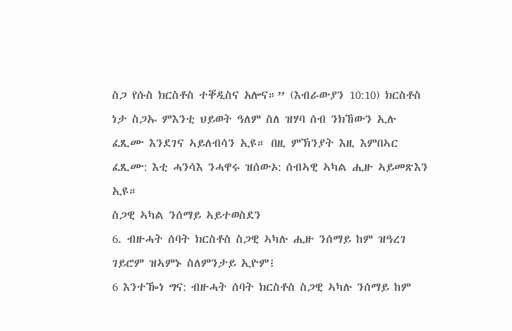ስጋ የሱስ ክርስቶስ ተቐዲስና አሎና።” (እብራውያን 10:10) ክርስቶስ ነታ ስጋኡ ምእንቲ ህይወት ዓለም ስለ ዝሃባ ሰብ ንክኸውን ኢሉ ፈጺሙ እንደገና ኣይለብሳን ኢዩ። በዚ ምኽንያት እዚ እምበኣር ፈጺሙ: እቲ ሓንሳእ ንሓዋሩ ዝሰውኦ: ሰብኣዊ ኣካል ሒዙ ኣይመጽእን ኢዩ።
ስጋዊ ኣካል ንሰማይ ኣይተወስደን
6. ብዙሓት ሰባት ክርስቶስ ስጋዊ ኣካሉ ሒዙ ንሰማይ ከም ዝዓረገ ገይሮም ዝኣምኑ ስለምንታይ ኢዮም፧
6 እንተዀነ ግና: ብዙሓት ሰባት ክርስቶስ ስጋዊ ኣካሉ ንሰማይ ከም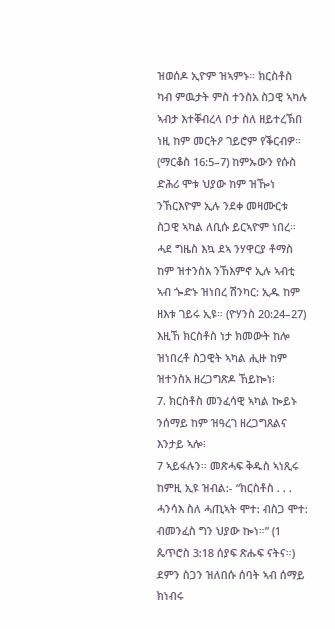ዝወሰዶ ኢዮም ዝኣምኑ። ክርስቶስ ካብ ምዉታት ምስ ተንስአ ስጋዊ ኣካሉ ኣብታ እተቐብረላ ቦታ ስለ ዘይተረኽበ ነዚ ከም መርትዖ ገይሮም የቕርብዎ። (ማርቆስ 16:5–7) ከምኡውን የሱስ ድሕሪ ሞቱ ህያው ከም ዝዀነ ንኸርእዮም ኢሉ ንደቀ መዛሙርቱ ስጋዊ ኣካል ለቢሱ ይርኣዮም ነበረ። ሓደ ግዜስ እኳ ደኣ ንሃዋርያ ቶማስ ከም ዝተንስአ ንኸእምኖ ኢሉ ኣብቲ ኣብ ጐድኑ ዝነበረ ሽንካር: ኢዱ ከም ዘእቱ ገይሩ ኢዩ። (ዮሃንስ 20:24–27) እዚኸ ክርስቶስ ነታ ክመውት ከሎ ዝነበረቶ ስጋዊት ኣካል ሒዙ ከም ዝተንስአ ዘረጋግጽዶ ኸይኰነ፧
7. ክርስቶስ መንፈሳዊ ኣካል ኰይኑ ንሰማይ ከም ዝዓረገ ዘረጋግጸልና እንታይ ኣሎ፧
7 ኣይፋሉን። መጽሓፍ ቅዱስ ኣነጺሩ ከምዚ ኢዩ ዝብል:- “ክርስቶስ . . . ሓንሳእ ስለ ሓጢኣት ሞተ: ብስጋ ሞተ: ብመንፈስ ግን ህያው ኰነ።” (1 ጴጥሮስ 3:18 ሰያፍ ጽሑፍ ናትና።) ደምን ስጋን ዝለበሱ ሰባት ኣብ ሰማይ ክነብሩ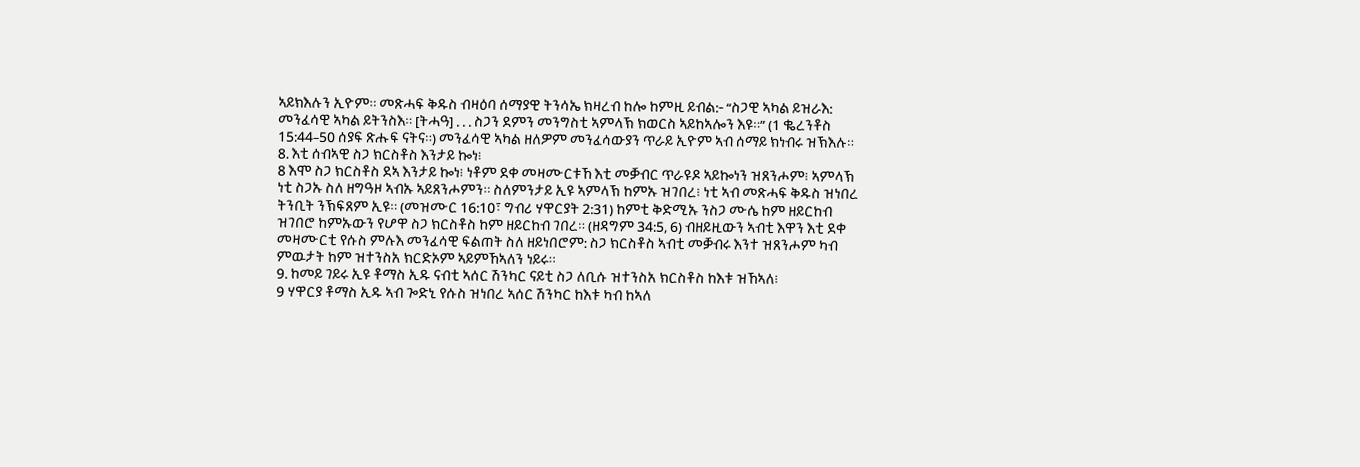ኣይክእሉን ኢዮም። መጽሓፍ ቅዱስ ብዛዕባ ሰማያዊ ትንሳኤ ክዛረብ ከሎ ከምዚ ይብል:- “ስጋዊ ኣካል ይዝራእ: መንፈሳዊ ኣካል ይትንስእ። [ትሓዓ] . . . ስጋን ደምን መንግስቲ ኣምላኽ ክወርስ ኣይከኣሎን እዩ።” (1 ቈረንቶስ 15:44–50 ሰያፍ ጽሑፍ ናትና።) መንፈሳዊ ኣካል ዘለዎም መንፈሳውያን ጥራይ ኢዮም ኣብ ሰማይ ክነብሩ ዝኽእሉ።
8. እቲ ሰብኣዊ ስጋ ክርስቶስ እንታይ ኰነ፧
8 እሞ ስጋ ክርስቶስ ደኣ እንታይ ኰነ፧ ነቶም ደቀ መዛሙርቱኸ እቲ መቓብር ጥራዩዶ ኣይኰነን ዝጸንሖም፧ ኣምላኽ ነቲ ስጋኡ ስለ ዘግዓዞ ኣብኡ ኣይጸንሖምን። ስለምንታይ ኢዩ ኣምላኽ ከምኡ ዝገበረ፧ ነቲ ኣብ መጽሓፍ ቅዱስ ዝነበረ ትንቢት ንኽፍጸም ኢዩ። (መዝሙር 16:10፣ ግብሪ ሃዋርያት 2:31) ከምቲ ቅድሚኡ ንስጋ ሙሴ ከም ዘይርከብ ዝገበሮ ከምኡውን የሆዋ ስጋ ክርስቶስ ከም ዘይርከብ ገበረ። (ዘዳግም 34:5, 6) ብዘይዚውን ኣብቲ እዋን እቲ ደቀ መዛሙርቲ የሱስ ምሉእ መንፈሳዊ ፍልጠት ስለ ዘይነበሮም: ስጋ ክርስቶስ ኣብቲ መቓብሩ እንተ ዝጸንሖም ካብ ምዉታት ከም ዝተንስአ ክርድኦም ኣይምኸኣለን ነይሩ።
9. ከመይ ገይሩ ኢዩ ቶማስ ኢዱ ናብቲ ኣሰር ሽንካር ናይቲ ስጋ ለቢሱ ዝተንስአ ክርስቶስ ከእቱ ዝኸኣለ፧
9 ሃዋርያ ቶማስ ኢዱ ኣብ ጐድኒ የሱስ ዝነበረ ኣሰር ሽንካር ከእቱ ካብ ከኣለ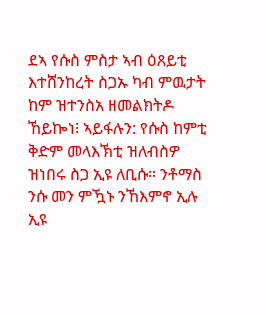ደኣ የሱስ ምስታ ኣብ ዕጸይቲ እተሸንከረት ስጋኡ ካብ ምዉታት ከም ዝተንስአ ዘመልክትዶ ኸይኰነ፧ ኣይፋሉን: የሱስ ከምቲ ቅድም መላእኽቲ ዝለብስዎ ዝነበሩ ስጋ ኢዩ ለቢሱ። ንቶማስ ንሱ መን ምዃኑ ንኸእምኖ ኢሉ ኢዩ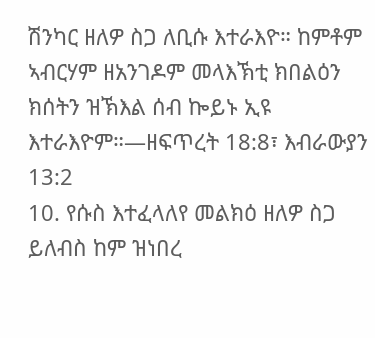ሽንካር ዘለዎ ስጋ ለቢሱ እተራእዮ። ከምቶም ኣብርሃም ዘአንገዶም መላእኽቲ ክበልዕን ክሰትን ዝኽእል ሰብ ኰይኑ ኢዩ እተራእዮም።—ዘፍጥረት 18:8፣ እብራውያን 13:2
10. የሱስ እተፈላለየ መልክዕ ዘለዎ ስጋ ይለብስ ከም ዝነበረ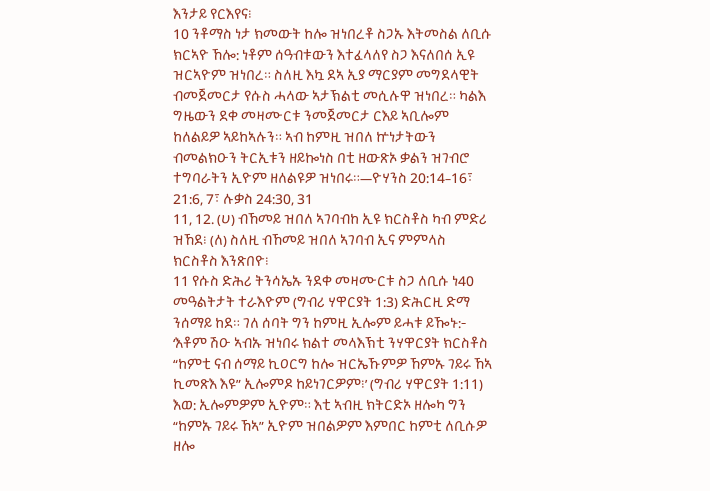እንታይ የርእየና፧
10 ንቶማስ ነታ ክመውት ከሎ ዝነበረቶ ስጋኡ እትመስል ለቢሱ ክርኣዮ ኸሎ: ነቶም ሰዓብቱውን እተፈላለየ ስጋ እናለበሰ ኢዩ ዝርኣዮም ዝነበረ። ስለዚ እኳ ደኣ ኢያ ማርያም መግደላዊት ብመጀመርታ የሱስ ሓላው ኣታኽልቲ መሲሉዋ ዝነበረ። ካልእ ግዜውን ደቀ መዛሙርቱ ንመጀመርታ ርእይ ኣቢሎም ከለልይዎ ኣይከኣሉን። ኣብ ከምዚ ዝበለ ኵነታትውን ብመልክዑን ትርኢቱን ዘይኰነስ በቲ ዘውጽኦ ቃልን ዝገብሮ ተግባራትን ኢዮም ዘለልዩዎ ዝነበሩ።—ዮሃንስ 20:14–16፣ 21:6, 7፣ ሉቃስ 24:30, 31
11, 12. (ሀ) ብኸመይ ዝበለ ኣገባብከ ኢዩ ክርስቶስ ካብ ምድሪ ዝኸደ፧ (ለ) ስለዚ ብኸመይ ዝበለ ኣገባብ ኢና ምምላስ ክርስቶስ እንጽበዮ፧
11 የሱስ ድሕሪ ትንሳኤኡ ንደቀ መዛሙርቱ ስጋ ለቢሱ ነ40 መዓልትታት ተራእዮም (ግብሪ ሃዋርያት 1:3) ድሕርዚ ድማ ንሰማይ ከደ። ገለ ሰባት ግን ከምዚ ኢሎም ይሓቱ ይዀኑ:- ‘እቶም ሽዑ ኣብኡ ዝነበሩ ክልተ መላእኽቲ ንሃዋርያት ክርስቶስ “ከምቲ ናብ ሰማይ ኪዐርግ ከሎ ዝርኤኹምዎ ኸምኡ ገይሩ ኸኣ ኪመጽእ እዩ” ኢሎምዶ ከይነገርዎም፧’ (ግብሪ ሃዋርያት 1:11) እወ: ኢሎምዎም ኢዮም። እቲ ኣብዚ ክትርድኦ ዘሎካ ግን “ከምኡ ገይሩ ኸኣ” ኢዮም ዝበልዎም እምበር ከምቲ ለቢሱዎ ዘሎ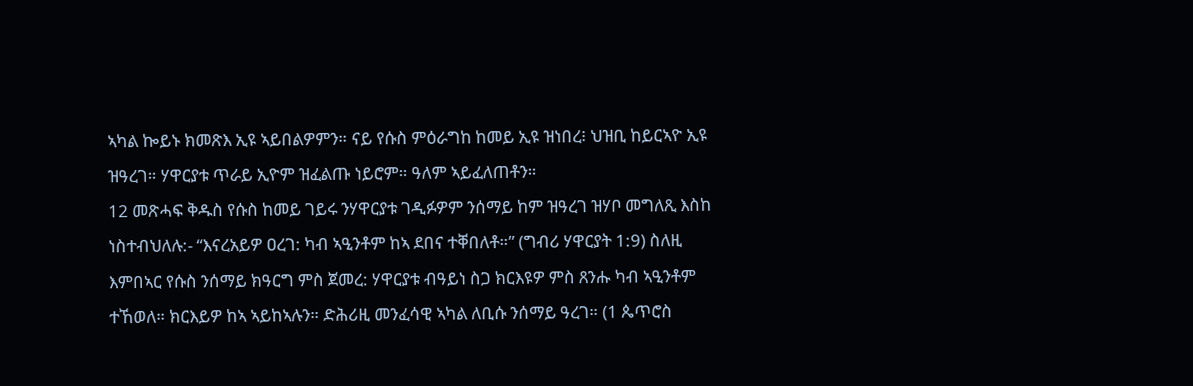ኣካል ኰይኑ ክመጽእ ኢዩ ኣይበልዎምን። ናይ የሱስ ምዕራግከ ከመይ ኢዩ ዝነበረ፧ ህዝቢ ከይርኣዮ ኢዩ ዝዓረገ። ሃዋርያቱ ጥራይ ኢዮም ዝፈልጡ ነይሮም። ዓለም ኣይፈለጠቶን።
12 መጽሓፍ ቅዱስ የሱስ ከመይ ገይሩ ንሃዋርያቱ ገዲፉዎም ንሰማይ ከም ዝዓረገ ዝሃቦ መግለጺ እስከ ነስተብህለሉ:- “እናረአይዎ ዐረገ: ካብ ኣዒንቶም ከኣ ደበና ተቐበለቶ።” (ግብሪ ሃዋርያት 1:9) ስለዚ እምበኣር የሱስ ንሰማይ ክዓርግ ምስ ጀመረ: ሃዋርያቱ ብዓይነ ስጋ ክርእዩዎ ምስ ጸንሑ ካብ ኣዒንቶም ተኸወለ። ክርእይዎ ከኣ ኣይከኣሉን። ድሕሪዚ መንፈሳዊ ኣካል ለቢሱ ንሰማይ ዓረገ። (1 ጴጥሮስ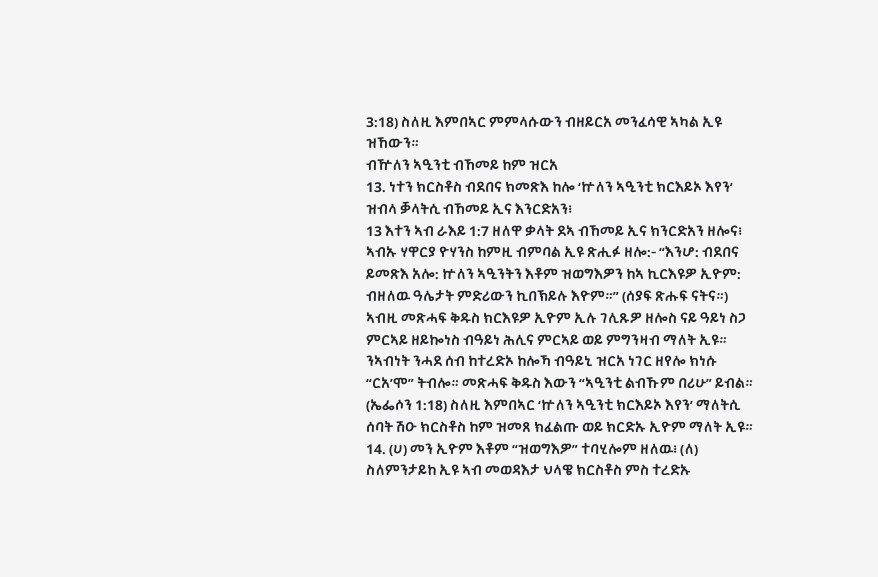3:18) ስለዚ እምበኣር ምምላሱውን ብዘይርአ መንፈሳዊ ኣካል ኢዩ ዝኸውን።
ብዅለን ኣዒንቲ ብኸመይ ከም ዝርአ
13. ነተን ክርስቶስ ብደበና ክመጽእ ከሎ ‘ኵለን ኣዒንቲ ክርእይኦ እየን’ ዝብላ ቓላትሲ ብኸመይ ኢና እንርድአን፧
13 እተን ኣብ ራእይ 1:7 ዘለዋ ቃላት ደኣ ብኸመይ ኢና ክንርድአን ዘሎና፧ ኣብኡ ሃዋርያ ዮሃንስ ከምዚ ብምባል ኢዩ ጽሒፉ ዘሎ:- “እንሆ: ብደበና ይመጽእ አሎ: ኵለን ኣዒንትን እቶም ዝወግእዎን ከኣ ኪርእዩዎ ኢዮም: ብዘለዉ ዓሌታት ምድሪውን ኪበኽይሉ እዮም።” (ሰያፍ ጽሑፍ ናትና።) ኣብዚ መጽሓፍ ቅዱስ ክርእዩዎ ኢዮም ኢሉ ገሊጹዎ ዘሎስ ናይ ዓይነ ስጋ ምርኣይ ዘይኰነስ ብዓይነ ሕሊና ምርኣይ ወይ ምግንዛብ ማለት ኢዩ። ንኣብነት ንሓደ ሰብ ከተረድኦ ከሎኻ ብዓይኒ ዝርአ ነገር ዘየሎ ክነሱ “ርአ’ሞ” ትብሎ። መጽሓፍ ቅዱስ እውን “ኣዒንቲ ልብኹም በሪሁ” ይብል። (ኤፌሶን 1:18) ስለዚ እምበኣር ‘ኵለን ኣዒንቲ ክርእይኦ እየን’ ማለትሲ ሰባት ሽዑ ክርስቶስ ከም ዝመጸ ክፈልጡ ወይ ክርድኡ ኢዮም ማለት ኢዩ።
14. (ሀ) መን ኢዮም እቶም “ዝወግእዎ” ተባሂሎም ዘለዉ፧ (ለ) ስለምንታይከ ኢዩ ኣብ መወዳእታ ህላዌ ክርስቶስ ምስ ተረድኡ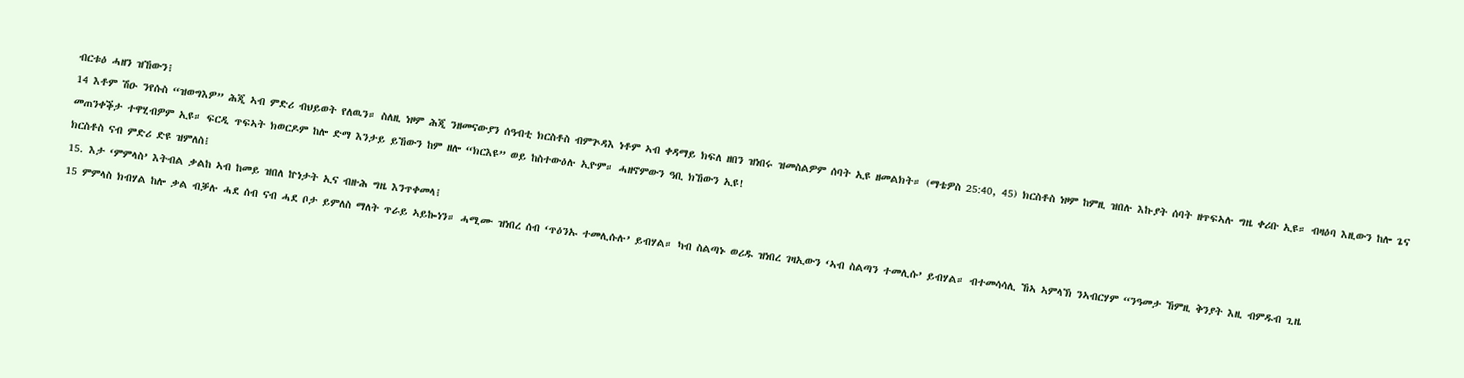ብርቱዕ ሓዘን ዝኸውን፧
14 እቶም ሽዑ ንየሱስ “ዝወግእዎ” ሕጂ ኣብ ምድሪ ብህይወት የለዉን። ስለዚ ነዞም ሕጂ ንዘመናውያን ሰዓብቲ ክርስቶስ ብምጕዳእ ነቶም ኣብ ቀዳማይ ክፍለ ዘበን ዝነበሩ ዝመስልዎም ሰባት ኢዩ ዘመልክት። (ማቴዎስ 25:40, 45) ክርስቶስ ነዞም ከምዚ ዝበሉ እኩያት ሰባት ዘጥፍኣሉ ግዜ ቀሪቡ ኢዩ። ብዛዕባ እዚውን ከሎ ጌና መጠንቀቕታ ተዋሂብዎም ኢዩ። ፍርዲ ጥፍኣት ክወርዶም ከሎ ድማ እንታይ ይኸውን ከም ዘሎ “ክርእዩ” ወይ ከስተውዕሉ ኢዮም። ሓዘኖምውን ዓቢ ክኸውን ኢዩ!
ክርስቶስ ናብ ምድሪ ድዩ ዝምለስ፧
15. እታ ‘ምምላስ’ እትብል ቃልከ ኣብ ከመይ ዝበለ ኵነታት ኢና ብዙሕ ግዜ እንጥቀመላ፧
15 ምምላስ ክብሃል ከሎ ቃል ብቓሉ ሓደ ሰብ ናብ ሓደ ቦታ ይምለስ ማለት ጥራይ ኣይኰነን። ሓሚሙ ዝነበረ ሰብ ‘ጥዕንኡ ተመሊሱሉ’ ይብሃል። ካብ ስልጣኑ ወሪዱ ዝነበረ ገዛኢውን ‘ኣብ ስልጣን ተመሊሱ’ ይብሃል። ብተመሳሳሊ ኸኣ ኣምላኽ ንኣብርሃም “ንዓመታ ኸምዚ ቅንያት እዚ ብምዱብ ጊዜ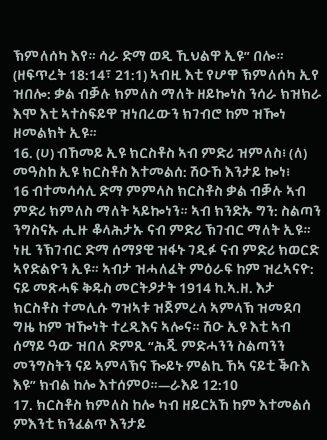ኽምለሰካ እየ። ሳራ ድማ ወዲ ኺህልዋ ኢዩ” በሎ። (ዘፍጥረት 18:14፣ 21:1) ኣብዚ እቲ የሆዋ ኽምለሰካ ኢየ ዝበሎ: ቃል ብቓሉ ክምለስ ማለት ዘይኰነስ ንሳራ ክዝክራ እሞ እቲ ኣተስፍይዋ ዝነበረውን ክገብሮ ከም ዝዀነ ዘመልክት ኢዩ።
16. (ሀ) ብኸመይ ኢዩ ክርስቶስ ኣብ ምድሪ ዝምለስ፧ (ለ) መዓስከ ኢዩ ክርስቶስ እተመልሰ: ሽዑኸ እንታይ ኰነ፧
16 ብተመሳሳሊ ድማ ምምላስ ክርስቶስ ቃል ብቓሉ ኣብ ምድሪ ክምለስ ማለት ኣይኰነን። ኣብ ክንድኡ ግን: ስልጣን ንግስናኡ ሒዙ ቆላሕታኡ ናብ ምድሪ ኽገብር ማለት ኢዩ። ነዚ ንኽገብር ድማ ሰማያዊ ዝፋኑ ገዲፉ ናብ ምድሪ ክወርድ ኣየድልዮን ኢዩ። ኣብታ ዝሓለፈት ምዕራፍ ከም ዝረኣናዮ: ናይ መጽሓፍ ቅዱስ መርትዖታት 1914 ከ.ኣ.ዘ. እታ ክርስቶስ ተመሊሱ ግዝኣቱ ዝጀምረላ ኣምላኽ ዝመደባ ግዜ ከም ዝዀነት ተረዲእና ኣሎና። ሽዑ ኢዩ እቲ ኣብ ሰማይ ዓው ዝበለ ድምጺ “ሕጂ ምድሓንን ስልጣንን መንግስትን ናይ ኣምላኽና ዀይኑ ምልኪ ኸኣ ናይቲ ቕቡእ እዩ” ክብል ከሎ እተሰምዐ።—ራእይ 12:10
17. ክርስቶስ ክምለስ ከሎ ካብ ዘይርአኸ ከም እተመልሰ ምእንቲ ክንፈልጥ እንታይ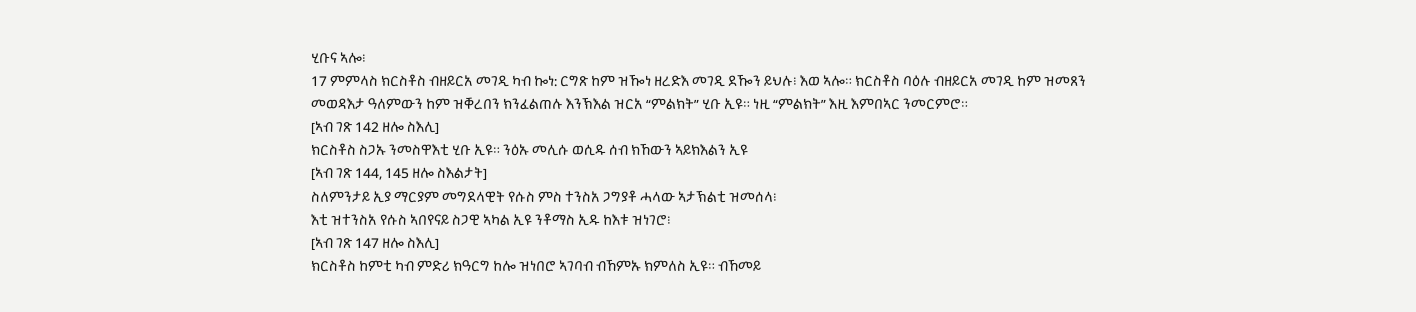ሂቡና ኣሎ፧
17 ምምላስ ክርስቶስ ብዘይርአ መገዲ ካብ ኰነ: ርግጽ ከም ዝዀነ ዘረድእ መገዲ ደዀን ይህሉ፧ እወ ኣሎ። ክርስቶስ ባዕሉ ብዘይርአ መገዲ ከም ዝመጸን መወዳእታ ዓለምውን ከም ዝቐረበን ክንፈልጠሉ እንኽእል ዝርአ “ምልክት” ሂቡ ኢዩ። ነዚ “ምልክት” እዚ እምበኣር ንመርምሮ።
[ኣብ ገጽ 142 ዘሎ ስእሊ]
ክርስቶስ ስጋኡ ንመስዋእቲ ሂቡ ኢዩ። ንዕኡ መሊሱ ወሲዱ ሰብ ክኸውን ኣይክእልን ኢዩ
[ኣብ ገጽ 144, 145 ዘሎ ስእልታት]
ስለምንታይ ኢያ ማርያም መግደላዊት የሱስ ምስ ተንስአ ጋግያቶ ሓላው ኣታኽልቲ ዝመሰላ፧
እቲ ዝተንስአ የሱስ ኣበየናይ ስጋዊ ኣካል ኢዩ ንቶማስ ኢዱ ከእቱ ዝነገሮ፧
[ኣብ ገጽ 147 ዘሎ ስእሊ]
ክርስቶስ ከምቲ ካብ ምድሪ ክዓርግ ከሎ ዝነበሮ ኣገባብ ብኸምኡ ክምለስ ኢዩ። ብኸመይ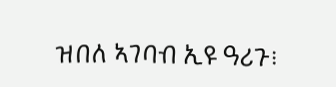ዝበለ ኣገባብ ኢዩ ዓሪጉ፧